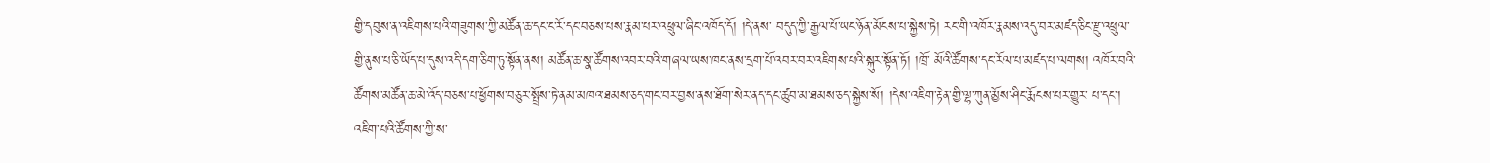གྱི་དབུས་ན་འཇིགས་པའི་གཟུགས་ཀྱི་མཚོན་ཆ་དང་ང་རོ་དང་བཅས་པས་རྣམ་པར་འཕྲུལ་ཞིང་འཁོད་དོ། །དེ་ནས་ བདུད་ཀྱི་རྒྱལ་པོ་ཡང་ཉོན་མོངས་པ་སྐྱེས་ཏེ། རང་གི་འཁོར་རྣམས་འདུ་བར་མཛད་ཅིང་རྫུ་འཕྲུལ་གྱི་ནུས་པ་ཅི་ཡོད་པ་དུས་འདི་དག་ཅིག་ཏུ་སྟོན་ནས། མཚོན་ཆ་སྣ་ཚོགས་འབར་བའི་གཞལ་ཡས་ཁང་ནས་དྲག་པོ་འབར་བར་འཇིགས་པའི་སྐུར་སྟོན་ཏོ། །ཁྲོ་ མོའི་ཚོགས་དང་རོལ་པ་མཛད་པ་ལགས། འཁོར་བའི་ཚོགས་མཚོན་ཆ་མེ་འོད་བཅས་པ་ཕྱོགས་བཅུར་སྤྲོས་ཏེ་ནམ་མཁའ་ཐམས་ཅད་གང་བར་བྱས་ནས་ཐོག་སེར་ནད་དང་ཚུབ་མ་ཐམས་ཅད་སྐྱེས་སོ། །དེས་འཇིག་རྟེན་གྱི་ལྷ་ཀུན་མྱོས་ཤིང་རྨོངས་པར་གྱུར་ པ་དང་། འཇིག་པའི་ཚོགས་ཀྱི་ས་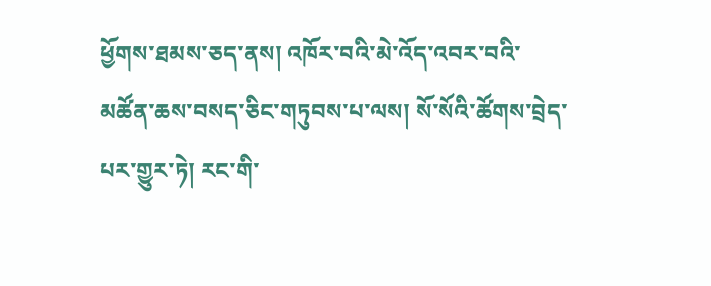ཕྱོགས་ཐམས་ཅད་ནས། འཁོར་བའི་མེ་འོད་འབར་བའི་མཚོན་ཆས་བསད་ཅིང་གཏུབས་པ་ལས། སོ་སོའི་ཚོགས་བྲེད་པར་གྱུར་ཏེ། རང་གི་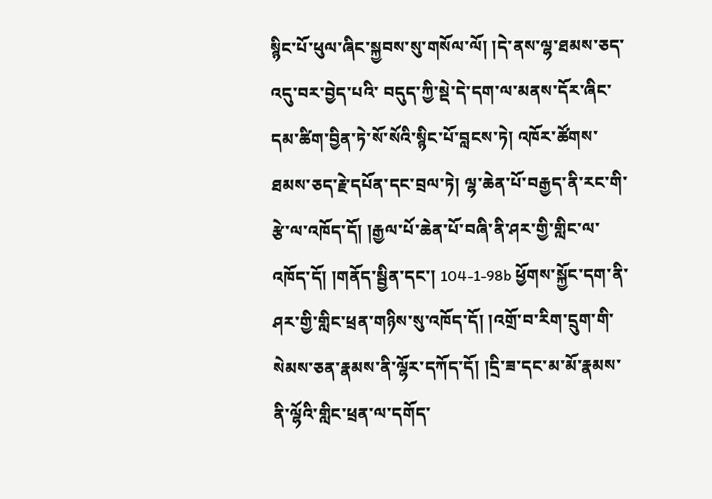སྙིང་པོ་ཕུལ་ཞིང་སྐྱབས་སུ་གསོལ་ལོ། །དེ་ནས་ལྷ་ཐམས་ཅད་འདུ་བར་བྱེད་པའི་ བདུད་ཀྱི་སྡེ་དེ་དག་ལ་མནས་དོར་ཞིང་དམ་ཚིག་བྱིན་ཏེ་སོ་སོའི་སྙིང་པོ་བླངས་ཏེ། འཁོར་ཚོགས་ཐམས་ཅད་རྗེ་དཔོན་དང་བྲལ་ཏེ། ལྷ་ཆེན་པོ་བརྒྱད་ནི་རང་གི་རྩེ་ལ་འཁོད་དོ། །རྒྱལ་པོ་ཆེན་པོ་བཞི་ནི་ཤར་གྱི་གླིང་ལ་འཁོད་དོ། །གནོད་སྦྱིན་དང་། 104-1-98b ཕྱོགས་སྐྱོང་དག་ནི་ཤར་གྱི་གླིང་ཕྲན་གཉིས་སུ་འཁོད་དོ། །འགྲོ་བ་རིག་དྲུག་གི་སེམས་ཅན་རྣམས་ནི་ལྷོར་དཀོད་དོ། །དྲི་ཟ་དང་མ་མོ་རྣམས་ནི་ལྷོའི་གླིང་ཕྲན་ལ་དགོད་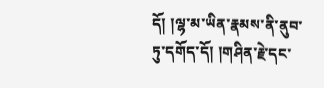དོ། །ལྷ་མ་ཡིན་རྣམས་ནི་ནུབ་ཏུ་དགོད་དོ། །གཤིན་རྗེ་དང་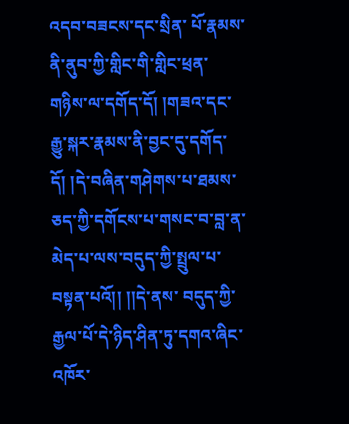འདབ་བཟངས་དང་སྲིན་ པོ་རྣམས་ནི་ནུབ་ཀྱི་གླིང་གི་གླིང་ཕྲན་གཉིས་ལ་དགོད་དོ། །གཟའ་དང་རྒྱུ་སྐར་རྣམས་ནི་བྱང་དུ་དགོད་དོ། །དེ་བཞིན་གཤེགས་པ་ཐམས་ཅད་ཀྱི་དགོངས་པ་གསང་བ་བླ་ན་མེད་པ་ལས་བདུད་ཀྱི་སྤྲུལ་པ་བསྟན་པའོ།། །།དེ་ནས་ བདུད་ཀྱི་རྒྱལ་པོ་དེ་ཉིད་ཤིན་ཏུ་དགའ་ཞིང་འཁོར་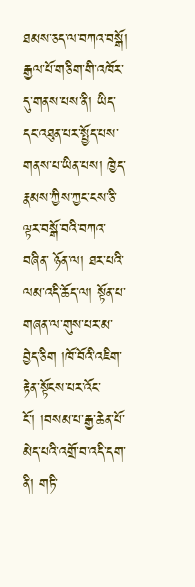ཐམས་ཅད་ལ་བཀའ་བསྒོ། རྒྱལ་པོ་གཅིག་གི་འཁོར་དུ་གནས་པས་ནི། ཡིད་དང་འཐུན་པར་སྤྱོད་པས་གནས་པ་ཡིན་པས། ཁྱེད་རྣམས་ཀྱིས་ཀྱང་ངས་ཅི་ལྟར་བསྒོ་བའི་བཀའ་བཞིན་ ཉོན་ལ། ཐར་པའི་ལམ་འདི་ཆོད་ལ། སྟོན་པ་གཞན་ལ་གུས་པར་མ་བྱེད་ཅིག །ཁོ་བོའི་འཇིག་རྟེན་སྟོངས་པར་འོང་ངོ་། །བསམ་པ་རྒྱ་ཆེན་པོ་མེད་པའི་འགྲོ་བ་འདི་དག་ནི། གཏི་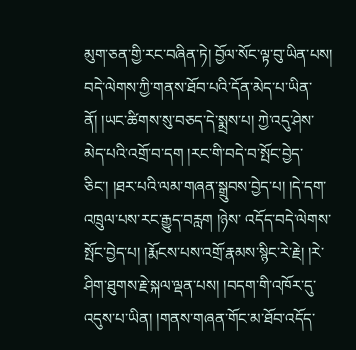མུག་ཅན་གྱི་རང་བཞིན་ཏེ། བྱོལ་སོང་ལྟ་བུ་ཡིན་པས། བདེ་ལེགས་ཀྱི་གནས་ཐོབ་པའི་དོན་མེད་པ་ཡིན་ནོ། །ཡང་ཚིགས་སུ་བཅད་དེ་སྨྲས་པ། ཀྱེ་འདུ་ཤེས་མེད་པའི་འགྲོ་བ་དག །རང་གི་བདེ་བ་སྤོང་བྱེད་ཅིང་། །ཐར་པའི་ལམ་གཞན་སྒྲུབས་བྱེད་པ། །དེ་དག་འཁྲུལ་པས་རང་རྒྱུད་བརླག །ཉེས་ འདོད་བདེ་ལེགས་སྤོང་བྱེད་པ། །རྨོངས་པས་འགྲོ་རྣམས་སྙིང་རེ་རྗེ། །རེ་ཤིག་ཐུགས་རྗེ་སྐལ་ལྡན་པས། །བདག་གི་འཁོར་དུ་འདུས་པ་ཡིན། །གནས་གཞན་གོང་མ་ཐོབ་འདོད་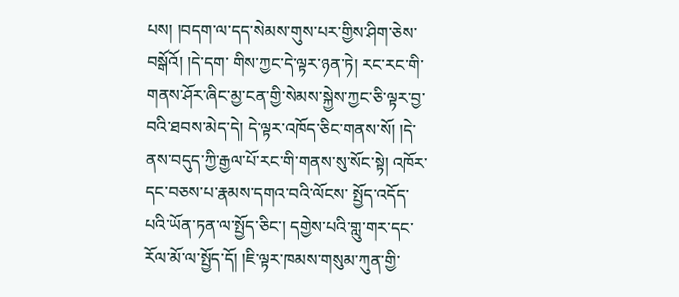པས། །བདག་ལ་དད་སེམས་གུས་པར་གྱིས་ཤིག་ཅེས་བསྒོའོ། །དེ་དག་ གིས་ཀྱང་དེ་ལྟར་ཉན་ཏེ། རང་རང་གི་གནས་ཤོར་ཞིང་མྱ་ངན་གྱི་སེམས་སྐྱེས་ཀྱང་ཅི་ལྟར་བྱ་བའི་ཐབས་མེད་དེ། དེ་ལྟར་འཁོད་ཅིང་གནས་སོ། །དེ་ནས་བདུད་ཀྱི་རྒྱལ་པོ་རང་གི་གནས་སུ་སོང་སྟེ། འཁོར་དང་བཅས་པ་རྣམས་དགའ་བའི་ལོངས་ སྤྱོད་འདོད་པའི་ཡོན་ཏན་ལ་སྤྱོད་ཅིང་། དགྱེས་པའི་གླུ་གར་དང་རོལ་མོ་ལ་སྤྱོད་དོ། །ཇི་ལྟར་ཁམས་གསུམ་ཀུན་གྱི་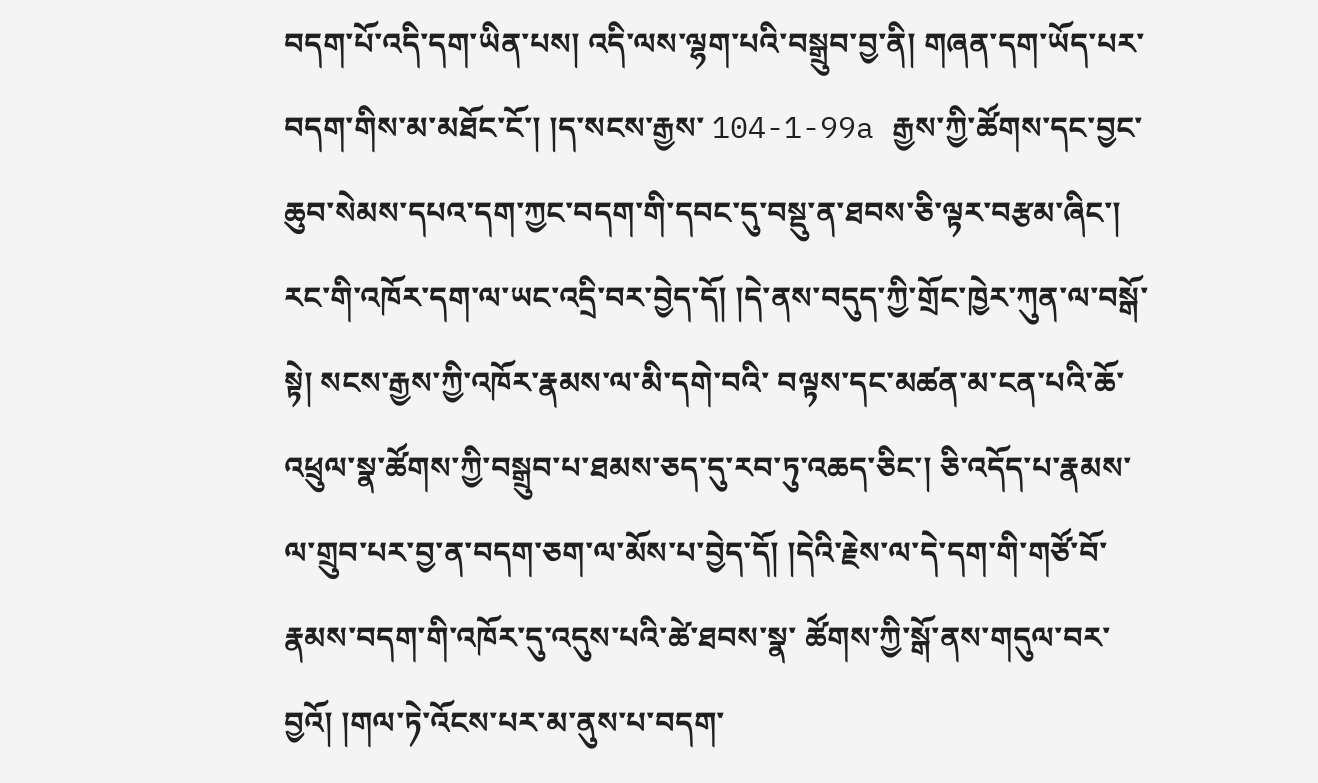བདག་པོ་འདི་དག་ཡིན་པས། འདི་ལས་ལྷག་པའི་བསྒྲུབ་བྱ་ནི། གཞན་དག་ཡོད་པར་བདག་གིས་མ་མཐོང་ངོ་། །ད་སངས་རྒྱས་ 104-1-99a རྒྱས་ཀྱི་ཚོགས་དང་བྱང་ཆུབ་སེམས་དཔའ་དག་ཀྱང་བདག་གི་དབང་དུ་བསྡུ་ན་ཐབས་ཅི་ལྟར་བརྩམ་ཞིང་། རང་གི་འཁོར་དག་ལ་ཡང་འདྲི་བར་བྱེད་དོ། །དེ་ནས་བདུད་ཀྱི་གྲོང་ཁྱེར་ཀུན་ལ་བསྒོ་སྟེ། སངས་རྒྱས་ཀྱི་འཁོར་རྣམས་ལ་མི་དགེ་བའི་ བལྟས་དང་མཚན་མ་ངན་པའི་ཆོ་འཕྲུལ་སྣ་ཚོགས་ཀྱི་བསྒྲུབ་པ་ཐམས་ཅད་དུ་རབ་ཏུ་འཆད་ཅིང་། ཅི་འདོད་པ་རྣམས་ལ་གྲུབ་པར་བྱ་ན་བདག་ཅག་ལ་མོས་པ་བྱེད་དོ། །དེའི་རྗེས་ལ་དེ་དག་གི་གཙོ་བོ་རྣམས་བདག་གི་འཁོར་དུ་འདུས་པའི་ཚེ་ཐབས་སྣ་ ཚོགས་ཀྱི་སྒོ་ནས་གདུལ་བར་བྱའོ། །གལ་ཏེ་འོངས་པར་མ་ནུས་པ་བདག་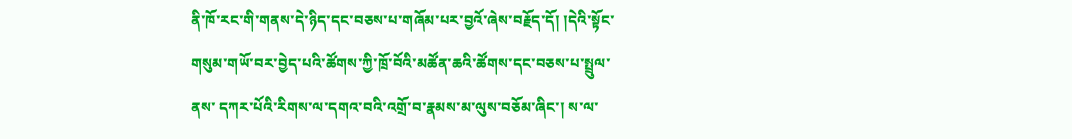ནི་ཁོ་རང་གི་གནས་དེ་ཉིད་དང་བཅས་པ་གཞོམ་པར་བྱའོ་ཞེས་བརྗོད་དོ། །དེའི་སྟོང་གསུམ་གཡོ་བར་བྱེད་པའི་ཚོགས་ཀྱི་ཁྲོ་བོའི་མཚོན་ཆའི་ཚོགས་དང་བཅས་པ་སྤྲུལ་ནས་ དཀར་པོའི་རིགས་ལ་དགའ་བའི་འགྲོ་བ་རྣམས་མ་ལུས་བཅོམ་ཞིང་། ས་ལ་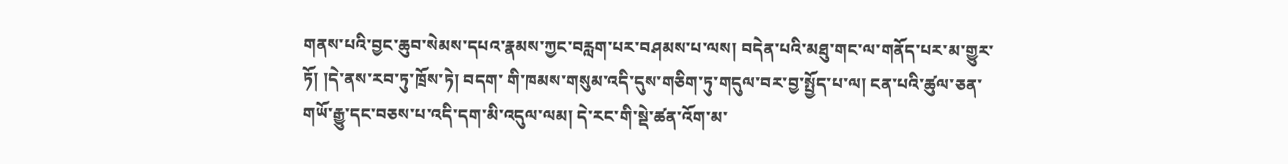གནས་པའི་བྱང་ཆུབ་སེམས་དཔའ་རྣམས་ཀྱང་བརླག་པར་བཤམས་པ་ལས། བདེན་པའི་མཐུ་གང་ལ་གནོད་པར་མ་གྱུར་ཏོ། །དེ་ནས་རབ་ཏུ་ཁྲོས་ཏེ། བདག་ གི་ཁམས་གསུམ་འདི་དུས་གཅིག་ཏུ་གདུལ་བར་བྱ་སྤྱོད་པ་ལ། ངན་པའི་ཚུལ་ཅན་གཡོ་རྒྱུ་དང་བཅས་པ་འདི་དག་མི་འདུལ་ལམ། དེ་རང་གི་སྡེ་ཚན་འོག་མ་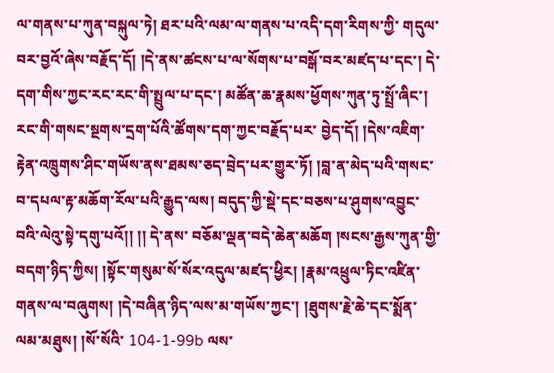ལ་གནས་པ་ཀུན་བསྐུལ་ཏེ། ཐར་པའི་ལམ་ལ་གནས་པ་འདི་དག་རིགས་ཀྱི་ གདུལ་བར་བྱའོ་ཞེས་བརྗོད་དོ། །དེ་ནས་ཚངས་པ་ལ་སོགས་པ་བསྒོ་བར་མཛད་པ་དང་། དེ་དག་གིས་ཀྱང་རང་རང་གི་སྤྲུལ་པ་དང་། མཚོན་ཆ་རྣམས་ཕྱོགས་ཀུན་ཏུ་སྤྲོ་ཞིང་། རང་གི་གསང་སྔགས་དྲག་པོའི་ཚོགས་དག་ཀྱང་བརྗོད་པར་ བྱེད་དོ། །དེས་འཇིག་རྟེན་འཁྲུགས་ཤིང་གཡོས་ནས་ཐམས་ཅད་བྲེད་པར་གྱུར་ཏོ། །བླ་ན་མེད་པའི་གསང་བ་དཔལ་རྟ་མཆོག་རོལ་པའི་རྒྱུད་ལས། བདུད་ཀྱི་སྡེ་དང་བཅས་པ་ཤུགས་འབྱུང་བའི་ལེའུ་སྟེ་དགུ་པའོ།། །། དེ་ནས་ བཅོམ་ལྡན་བདེ་ཆེན་མཆོག །སངས་རྒྱས་ཀུན་གྱི་བདག་ཉིད་ཀྱིས། །སྟོང་གསུམ་སོ་སོར་འདུལ་མཛད་ཕྱིར། །རྣམ་འཕྲུལ་ཏིང་འཛིན་གནས་ལ་བཞུགས། །དེ་བཞིན་ཉིད་ལས་མ་གཡོས་ཀྱང་། །ཐུགས་རྗེ་ཆེ་དང་སྨོན་ལམ་མཐུས། །སོ་སོའི་ 104-1-99b ལས་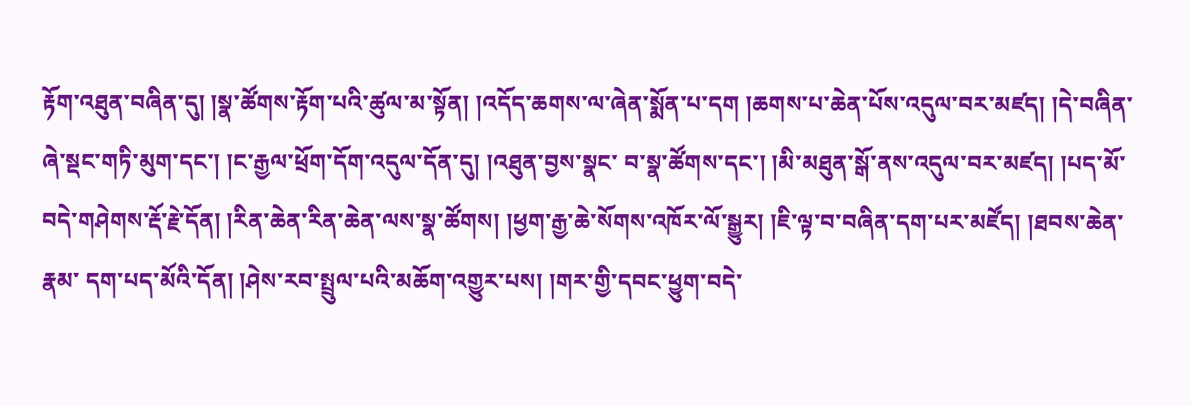རྟོག་འཐུན་བཞིན་དུ། །སྣ་ཚོགས་རྟོག་པའི་ཚུལ་མ་སྟོན། །འདོད་ཆགས་ལ་ཞེན་སྨོན་པ་དག །ཆགས་པ་ཆེན་པོས་འདུལ་བར་མཛད། །དེ་བཞིན་ཞེ་སྡང་གཏི་མུག་དང་། །ང་རྒྱལ་ཕྲོག་དོག་འདུལ་དོན་དུ། །འཐུན་བྱས་སྣང་ བ་སྣ་ཚོགས་དང་། །མི་མཐུན་སྒོ་ནས་འདུལ་བར་མཛད། །པད་མོ་བདེ་གཤེགས་རྡོ་རྗེ་དོན། །རིན་ཆེན་རིན་ཆེན་ལས་སྣ་ཚོགས། །ཕྱག་རྒྱ་ཆེ་སོགས་འཁོར་ལོ་སྒྱུར། །ཇི་ལྟ་བ་བཞིན་དག་པར་མཛོད། །ཐབས་ཆེན་རྣམ་ དག་པད་མོའི་དོན། །ཤེས་རབ་སྤྲུལ་པའི་མཆོག་འགྱུར་པས། །གར་གྱི་དབང་ཕྱུག་བདེ་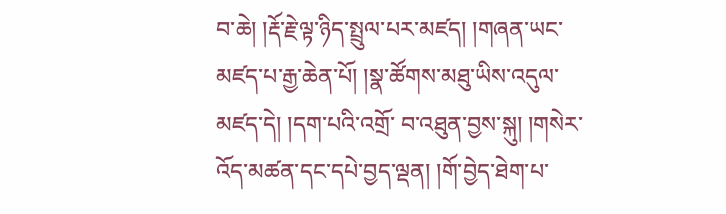བ་ཆེ། །རྡོ་རྗེ་ལྟ་ཉིད་སྤྲུལ་པར་མཛད། །གཞན་ཡང་མཛད་པ་རྒྱ་ཆེན་པོ། །སྣ་ཚོགས་མཐུ་ཡིས་འདུལ་མཛད་དེ། །དག་པའི་འགྲོ་ བ་འཐུན་བྱས་སྐུ། །གསེར་འོད་མཚན་དང་དཔེ་བྱད་ལྡན། །གོ་བྱེད་ཐེག་པ་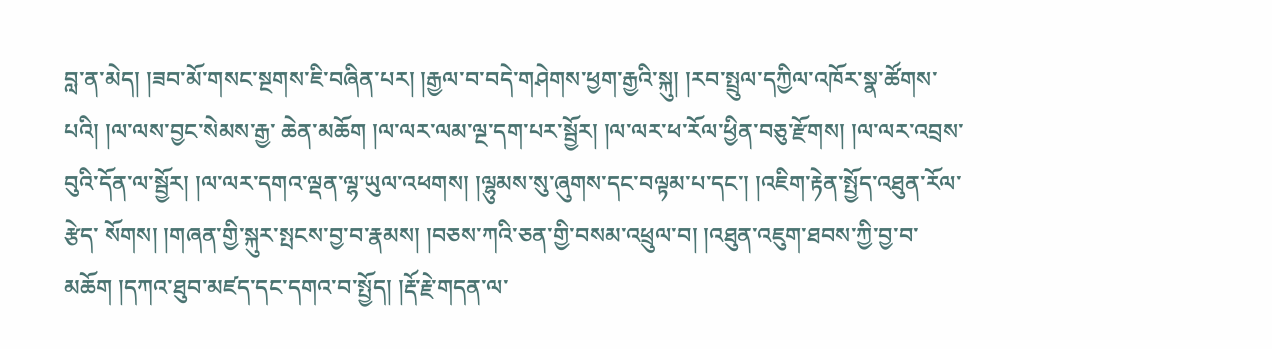བླ་ན་མེད། །ཟབ་མོ་གསང་སྔགས་ཇི་བཞིན་པར། །རྒྱལ་བ་བདེ་གཤེགས་ཕྱག་རྒྱའི་སྐུ། །རབ་སྤྲུལ་དཀྱིལ་འཁོར་སྣ་ཚོགས་པའི། །ལ་ལས་བྱང་སེམས་རྒྱ་ ཆེན་མཆོག །ལ་ལར་ལམ་ལྔ་དག་པར་སྦྱོར། །ལ་ལར་ཕ་རོལ་ཕྱིན་བཅུ་རྫོགས། །ལ་ལར་འབྲས་བུའི་དོན་ལ་སྦྱོར། །ལ་ལར་དགའ་ལྡན་ལྷ་ཡུལ་འཕགས། །ལྷུམས་སུ་ཞུགས་དང་བལྟམ་པ་དང་། །འཇིག་རྟེན་སྤྱོད་འཐུན་རོལ་རྩེད་ སོགས། །གཞན་གྱི་སྐུར་སྤངས་བྱ་བ་རྣམས། །བཅས་ཀའི་ཅན་གྱི་བསམ་འཕྲུལ་བ། །འཐུན་འཇུག་ཐབས་ཀྱི་བྱ་བ་མཆོག །དཀའ་ཐུབ་མཛད་དང་དགའ་བ་སྤྱོད། །རྡོ་རྗེ་གདན་ལ་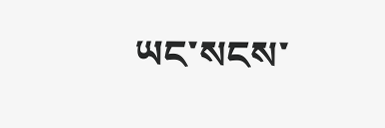ཡང་སངས་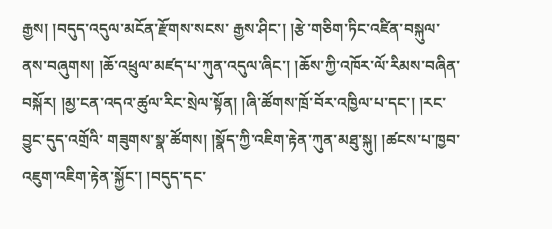རྒྱས། །བདུད་འདུལ་མངོན་རྫོགས་སངས་ རྒྱས་ཤིང་། །རྩེ་གཅིག་ཏིང་འཛིན་བསྐུལ་ནས་བཞུགས། །ཆོ་འཕྲུལ་མཛད་པ་ཀུན་འདུལ་ཞིང་། །ཆོས་ཀྱི་འཁོར་ལོ་རིམས་བཞིན་བསྐོར། །མྱ་ངན་འདའ་ཚུལ་རིང་སྲེལ་སྟོན། །ཞི་ཚོགས་ཁྲོ་བོར་འཁྱིལ་པ་དང་། །རང་བྱུང་དུད་འགྲོའི་ གཟུགས་སྣ་ཚོགས། །སྣོད་ཀྱི་འཇིག་རྟེན་ཀུན་མཐུ་སྐུ། །ཚངས་པ་ཁྱབ་འཇུག་འཇིག་རྟེན་སྐྱོང་། །བདུད་དང་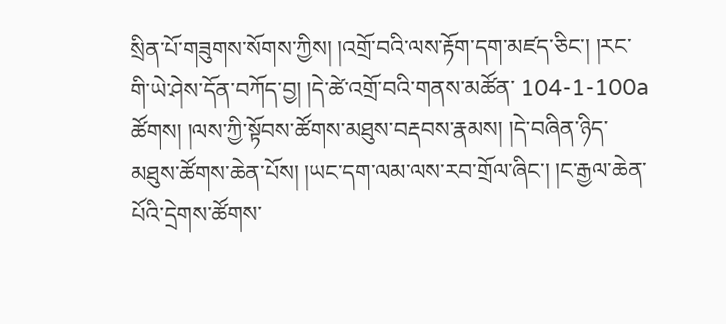སྲིན་པོ་གཟུགས་སོགས་ཀྱིས། །འགྲོ་བའི་ལས་རྟོག་དག་མཛད་ཅིང་། །རང་གི་ཡེ་ཤེས་དོན་བཀོད་བྱ། །དེ་ཚེ་འགྲོ་བའི་གནས་མཚོན་ 104-1-100a ཚོགས། །ལས་ཀྱི་སྟོབས་ཚོགས་མཐུས་བརྡབས་རྣམས། །དེ་བཞིན་ཉིད་མཐུས་ཚོགས་ཆེན་པོས། །ཡང་དག་ལམ་ལས་རབ་གྲོལ་ཞིང་། །ང་རྒྱལ་ཆེན་པོའི་དྲེགས་ཚོགས་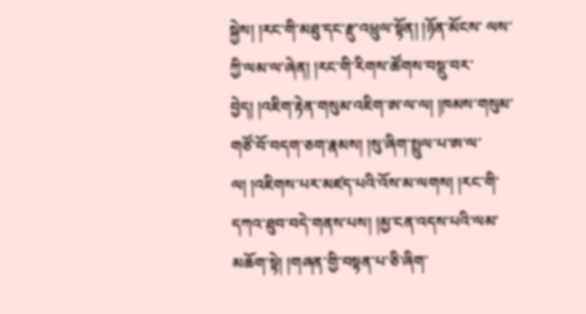སྐྱེས། །རང་གི་མཐུ་དང་རྫུ་འཕྲུལ་སྟོན། །ཉོན་མོངས་ ལས་ཀྱི་ལམ་ལ་ཞེན། །རང་གི་རིགས་ཚོགས་བསྡུ་བར་བྱེད། །འཇིག་རྟེན་གསུམ་འཇིག་ཨ་ལ་ལ། །ཁམས་གསུམ་གཙོ་བོ་བདག་ཅག་རྣམས། །སུ་ཞིག་སྤྲུལ་པ་ཨ་ལ་ལ། །འཇིགས་པར་མཛད་པའི་འོས་མ་ལགས། །རང་གི་ དཀའ་ཐུབ་བདེ་གནས་པས། །མྱ་ངན་འདས་པའི་ལམ་མཆོག་སྟེ། །གཞན་གྱི་བསྟན་པ་ཅི་ཞིག་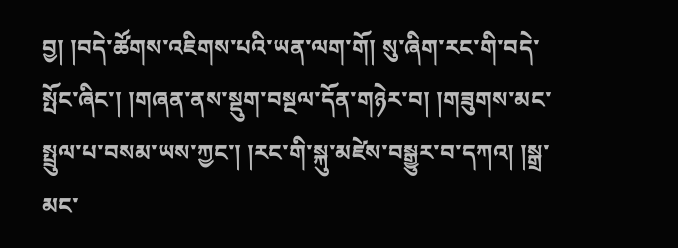བྱ། །བདེ་ཚོགས་འཇིགས་པའི་ཡན་ལག་གོ། སུ་ཞིག་རང་གི་བདེ་སྤོང་ཞིང་། །གཞན་ནས་སྡུག་བསྔལ་དོན་གཉེར་བ། །གཟུགས་མང་ སྤྲུལ་པ་བསམ་ཡས་ཀྱང་། །རང་གི་སྐུ་མཛེས་བསྒྱུར་བ་དཀའ། །སྒྲ་མང་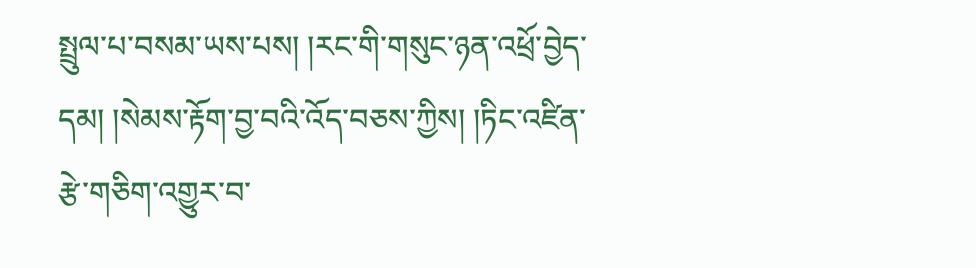སྤྲུལ་པ་བསམ་ཡས་པས། །རང་གི་གསུང་ཉན་འཕྲོ་བྱེད་དམ། །སེམས་རྟོག་བྱ་བའི་འོད་བཅས་ཀྱིས། །ཏིང་འཛིན་རྩེ་གཅིག་འགྱུར་བ་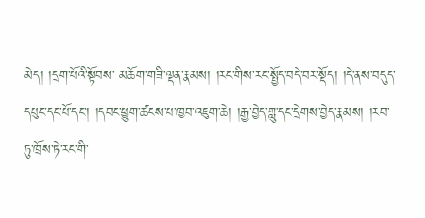མེད། །དྲག་པོའི་སྟོབས་ མཆོག་གཟི་ལྡན་རྣམས། །རང་གིས་རང་སྤྱོད་བདེ་བར་སྡོད། །དེ་ནས་བདུད་དཔུང་དང་པོ་དང་། །དབང་ཕྱུག་ཚངས་པ་ཁྱབ་འཇུག་ཆེ། །རྒྱ་བྱེད་གླུ་དང་དྲེགས་བྱེད་རྣམས། །རབ་ཏུ་ཁྲོས་ཏེ་རང་གི་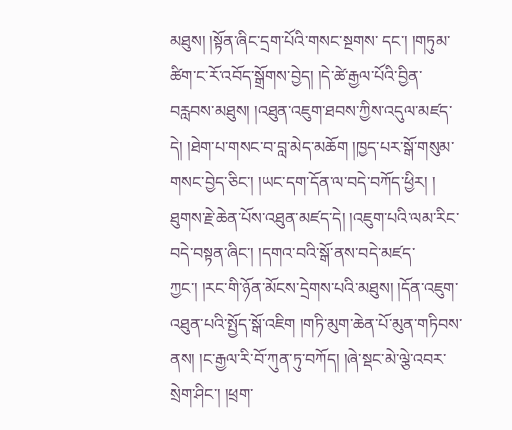མཐུས། །སྟོན་ཞིང་དྲག་པོའི་གསང་སྔགས་ དང་། །གཏུམ་ཚིག་ང་རོ་འབོད་སྒྲོགས་བྱེད། །དེ་ཚེ་རྒྱལ་པོའི་བྱིན་བརླབས་མཐུས། །འཐུན་འཇུག་ཐབས་ཀྱིས་འདུལ་མཛད་དེ། །ཐེག་པ་གསང་བ་བླ་མེད་མཆོག །ཁྱད་པར་སྒོ་གསུམ་གསང་བྱེད་ཅིང་། །ཡང་དག་དོན་ལ་བདེ་བཀོད་ཕྱིར། ། ཐུགས་རྗེ་ཆེན་པོས་འཐུན་མཛད་དེ། །འཇུག་པའི་ལམ་རིང་བདེ་བསྟན་ཞིང་། །དགའ་བའི་སྒོ་ནས་བདེ་མཛད་ཀྱང་། །རང་གི་ཉོན་མོངས་དྲེགས་པའི་མཐུས། །དོན་འཇུག་འཐུན་པའི་སྤྱོད་སྒོ་འཇིག །གཏི་མུག་ཆེན་པོ་མུན་གཏིབས་ ནས། །ང་རྒྱལ་རི་བོ་ཀུན་ཏུ་བཀོད། །ཞེ་སྡང་མེ་ལྕེ་འབར་སྲེག་ཤིང་། །ཕྲག་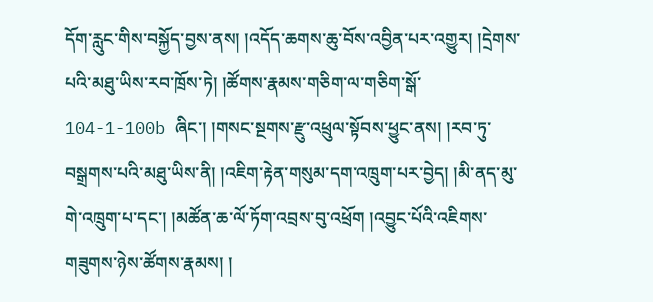དོག་རླུང་གིས་བསྐྱོད་བྱས་ནས། །འདོད་ཆགས་ཆུ་བོས་འབྱིན་པར་འགྱུར། །དྲེགས་པའི་མཐུ་ཡིས་རབ་ཁྲོས་ཏེ། །ཚོགས་རྣམས་གཅིག་ལ་གཅིག་སྒོ་ 104-1-100b ཞིང་། །གསང་སྔགས་རྫུ་འཕྲུལ་སྟོབས་ཕྱུང་ནས། །རབ་ཏུ་བསྒྲགས་པའི་མཐུ་ཡིས་ནི། །འཇིག་རྟེན་གསུམ་དག་འཁྲུག་པར་བྱེད། །མི་ནད་མུ་གེ་འཁྲུག་པ་དང་། །མཚོན་ཆ་ལོ་ཏོག་འབྲས་བུ་འཕྲོག །འབྱུང་པོའི་འཇིགས་གཟུགས་ཉེས་ཚོགས་རྣམས། །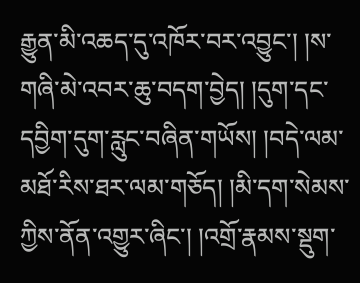རྒྱུན་མི་འཆད་དུ་འཁོར་བར་འབྱུང་། །ས་གཞི་མེ་འབར་ཆུ་བདག་བྱེད། །དུག་དང་དབྱིག་དུག་རླུང་བཞིན་གཡོས། །བདེ་ལམ་མཐོ་རིས་ཐར་ལམ་གཅོད། །མི་དག་སེམས་ཀྱིས་ནོན་འགྱུར་ཞིང་། །འགྲོ་རྣམས་སྡུག་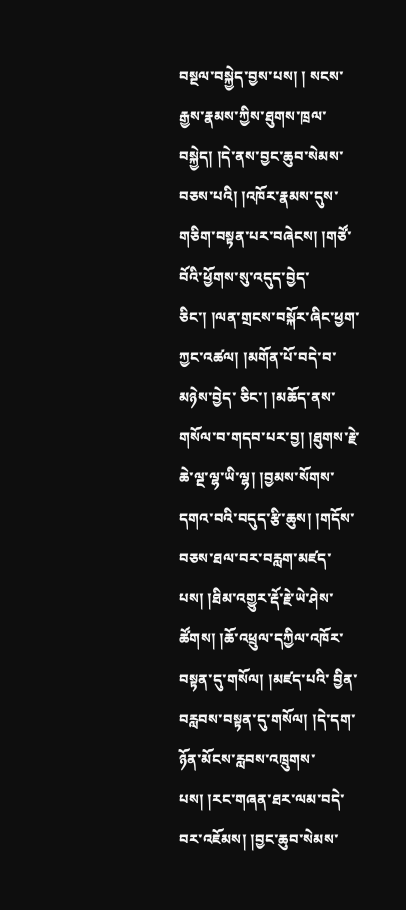བསྔལ་བསྐྱེད་བྱས་པས། ། སངས་རྒྱས་རྣམས་ཀྱིས་ཐུགས་ཁྲལ་བསྐྱེད། །དེ་ནས་བྱང་ཆུབ་སེམས་བཅས་པའི། །འཁོར་རྣམས་དུས་གཅིག་བསྟན་པར་བཞེངས། །གཙོ་བོའི་ཕྱོགས་སུ་འདུད་བྱེད་ཅིང་། །ལན་གྲངས་བསྐོར་ཞིང་ཕྱག་ཀྱང་འཚལ། །མགོན་པོ་བདེ་བ་མཉེས་བྱེད་ ཅིང་། །མཆོད་ནས་གསོལ་བ་གདབ་པར་བྱ། །ཐུགས་རྗེ་ཆེ་ལྔ་ལྷ་ཡི་ལྷ། །བྱམས་སོགས་དགའ་བའི་བདུད་རྩི་ཆུས། །གདོས་བཅས་ཐལ་བར་བརླག་མཛད་པས། །ཐིམ་འགྱུར་རྡོ་རྗེ་ཡེ་ཤེས་ཚོགས། །ཆོ་འཕྲུལ་དཀྱིལ་འཁོར་བསྟན་དུ་གསོལ། །མཛད་པའི་ བྱིན་བརླབས་བསྟན་དུ་གསོལ། །དེ་དག་ཉོན་མོངས་རླབས་འཁྲུགས་པས། །རང་གཞན་ཐར་ལམ་བདེ་བར་འཇོམས། །བྱང་ཆུབ་སེམས་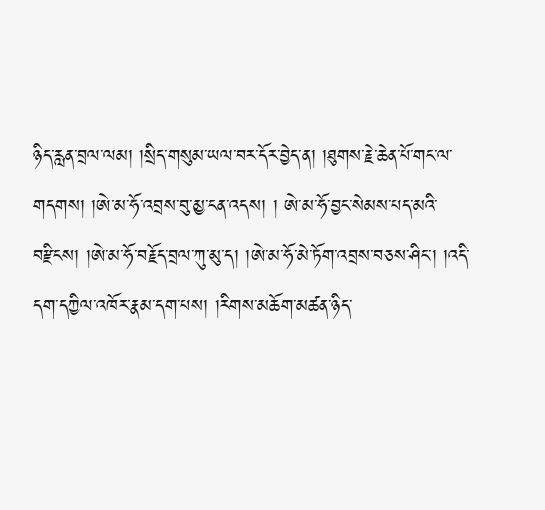ཉིད་རླན་བྲལ་ལམ། །སྲིད་གསུམ་ཡལ་བར་དོར་བྱེད་ན། །ཐུགས་རྗེ་ཆེན་པོ་གང་ལ་གདགས། །ཨེ་མ་ཧོ་འབྲས་བུ་མྱ་ངན་འདས། ། ཨེ་མ་ཧོ་བྱང་སེམས་པད་མའི་བརྫིངས། །ཨེ་མ་ཧོ་བརྗོད་བྲལ་ཀུ་མུ་ད། །ཨེ་མ་ཧོ་མེ་ཏོག་འབྲས་བཅས་ཤིང་། །འདི་དག་དཀྱིལ་འཁོར་རྣམ་དག་པས། །རིགས་མཆོག་མཚན་ཉིད་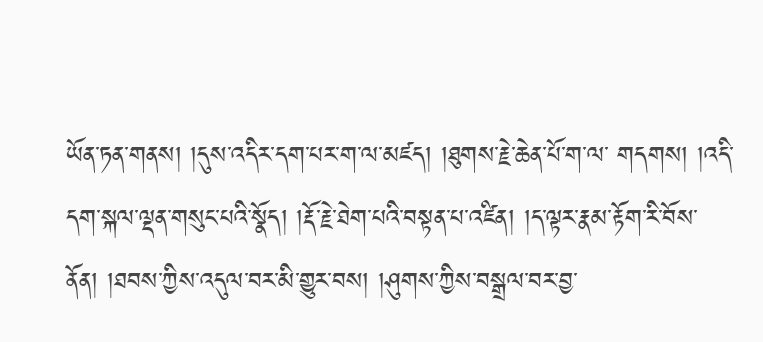ཡོན་ཏན་གནས། །དུས་འདིར་དག་པར་ག་ལ་མཛད། །ཐུགས་རྗེ་ཆེན་པོ་ག་ལ་ གདགས། །འདི་དག་སྐལ་ལྡན་གསུང་པའི་སྣོད། །རྡོ་རྗེ་ཐེག་པའི་བསྟན་པ་འཛིན། །ད་ལྟར་རྣམ་རྟོག་རི་བོས་ནོན། །ཐབས་ཀྱིས་འདུལ་བར་མི་གྱུར་བས། །ཤུགས་ཀྱིས་བསྒྲལ་བར་བྱ་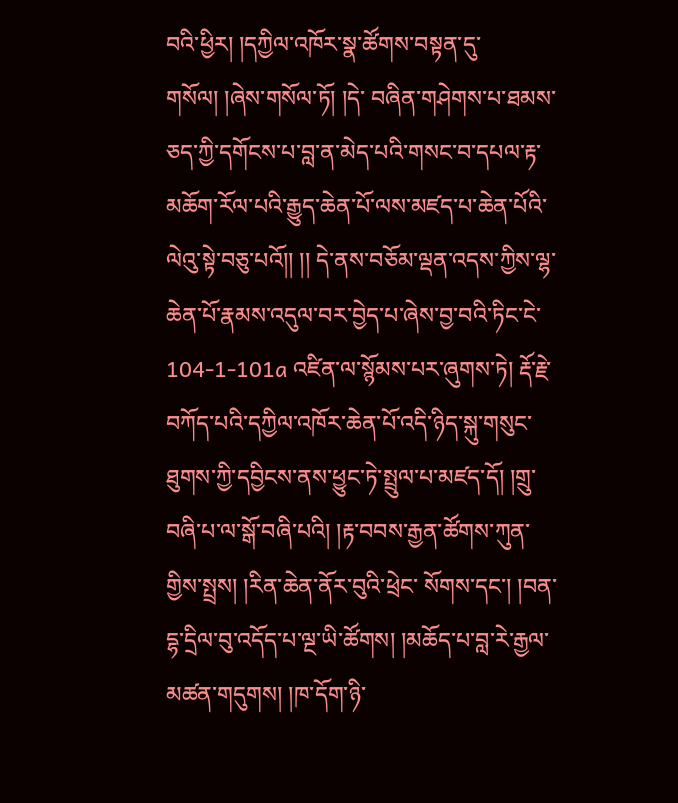བའི་ཕྱིར། །དཀྱིལ་འཁོར་སྣ་ཚོགས་བསྟན་དུ་གསོལ། །ཞེས་གསོལ་ཏོ། །དེ་ བཞིན་གཤེགས་པ་ཐམས་ཅད་ཀྱི་དགོངས་པ་བླ་ན་མེད་པའི་གསང་བ་དཔལ་རྟ་མཆོག་རོལ་པའི་རྒྱུད་ཆེན་པོ་ལས་མཛད་པ་ཆེན་པོའི་ལེའུ་སྟེ་བཅུ་པའོ།། །། དེ་ནས་བཅོམ་ལྡན་འདས་ཀྱིས་ལྷ་ཆེན་པོ་རྣམས་འདུལ་བར་བྱེད་པ་ཞེས་བྱ་བའི་ཏིང་ངེ་ 104-1-101a འཛིན་ལ་སྙོམས་པར་ཞུགས་ཏེ། རྡོ་རྗེ་བཀོད་པའི་དཀྱིལ་འཁོར་ཆེན་པོ་འདི་ཉིད་སྐུ་གསུང་ཐུགས་ཀྱི་དབྱིངས་ནས་ཕྱུང་ཏེ་སྤྲུལ་པ་མཛད་དོ། །གྲུ་བཞི་པ་ལ་སྒོ་བཞི་པའི། །རྟ་བབས་རྒྱན་ཚོགས་ཀུན་གྱིས་སྤྲས། །རིན་ཆེན་ནོར་བུའི་ཕྲེང་ སོགས་དང་། །བན་དྷ་དྲིལ་བུ་འདོད་པ་ལྔ་ཡི་ཚོགས། །མཆོད་པ་བླ་རེ་རྒྱལ་མཚན་གདུགས། །ཁ་དོག་ཉི་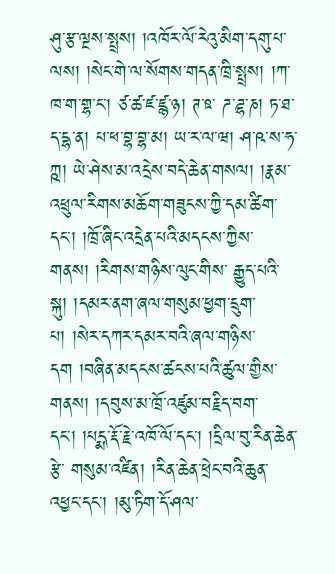ཤུ་རྩ་ལྔས་སྤྲས། །འཁོར་ལོ་རེའུ་མིག་དགུ་པ་ལས། །སེང་གེ་ལ་སོགས་གདན་ཁྲི་སྤྲས། །ཀ་ཁ་ག་གྷ་ང་། ཙ་ཚ་ཛ་ཛྙ་ཉ། ཊ་ཋ་ ཌ་ཌྷ་ཎ། ཏ་ཐ་ད་དྷ་ན། པ་ཕ་བྷ་བྷ་མ། ཡ་ར་ལ་ཝ། ཤ་ཥ་ས་ཧ་ཀྵ། ཡེ་ཤེས་མ་འདྲེས་བདེ་ཆེན་གསལ། །རྣམ་འཕྲུལ་རིགས་མཆོག་གཟུངས་ཀྱི་དམ་ཚིག་དང་། །ཁྲོ་ཞིང་འདྲེན་པའི་མདངས་ཀྱིས་གནས། །རིགས་གཉིས་ལུང་གིས་ རྒྱུད་པའི་སྐུ། །དམར་ནག་ཞལ་གསུམ་ཕྱག་དྲུག་པ། །སེར་དཀར་དམར་བའི་ཞལ་གཉིས་དག །བཞིན་མདངས་ཚངས་པའི་ཚུལ་གྱིས་གནས། །དབུས་མ་ཁྲོ་འཛུམ་བརྗིད་བག་དང་། །པདྨ་རྡོ་རྗེ་འཁོ་ལོ་དང་། །དྲིལ་བུ་རིན་ཆེན་རྩེ་ གསུམ་འཛིན། །རིན་ཆེན་ཕྲེང་བའི་ཆུན་འཕྱང་དང་། །མུ་ཏིག་དོ་ཤལ་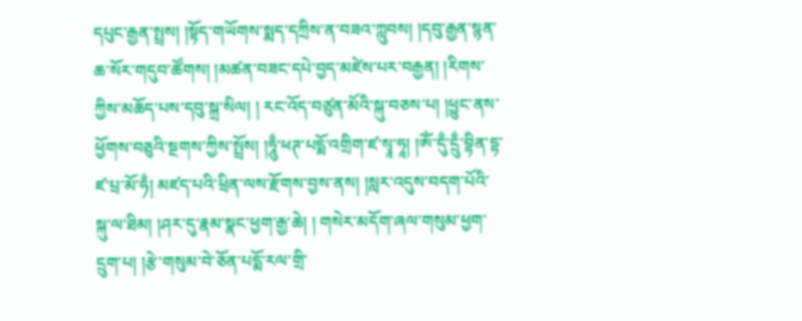དཔུང་རྒྱན་སྤྲས། །སྟོད་གཡོགས་སྨད་དཀྲིས་ན་བཟའ་ཀླུབས། །དབུ་རྒྱན་སྙན་ཆ་སོར་གདུབ་ཚོགས། །མཚན་བཟང་དཔེ་བྱད་མཛེས་པར་བརྒྱན། །རིགས་ཀྱིས་མཆོད་པས་དབུ་སྐྲ་སིལ། ། རང་འོད་བཙུན་མོའི་སྐུ་བཅས་པ། །ཕྱུང་ནས་ཕྱོགས་བཅུའི་སྔགས་ཀྱིས་སྤྲོས། །ཧཱུྃ་ཕཊ་པདྨོ་འགྲིག་ཛ་སྭཱ་ཧཱ། །ༀ་དུྃ་དྲུྃ་བྷིན་དྷ་ཛ་པྲ་མོ་ཧྃ། མཛད་པའི་ཕྲིན་ལས་རྫོགས་བྱས་ནས། །སླར་འདུས་བདག་པོའི་སྐུ་ལ་ཐིམ། །ཤར་དུ་རྣམ་སྣང་ཕྱག་རྒྱ་ཆེ། ། གསེར་མདོག་ཞལ་གསུམ་ཕྱག་དྲུག་པ། །རྩེ་གསུམ་བེ་ཅོན་པདྨོ་རལ་གྲི་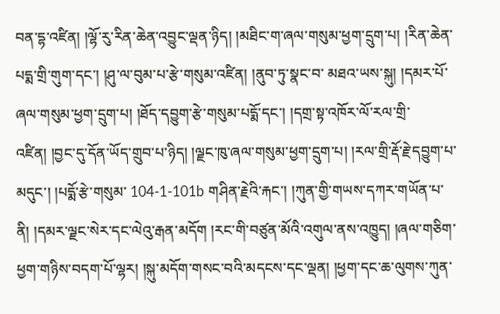བན་དྷ་འཛིན། །ལྷོ་རུ་རིན་ཆེན་འབྱུང་ལྡན་ཉིད། །མཐིང་ག་ཞལ་གསུམ་ཕྱག་དྲུག་པ། །རིན་ཆེན་པདྨ་གྲི་གུག་དང་། །ཤུ་ལ་བུམ་པ་རྩེ་གསུམ་འཛིན། །ནུབ་ཏུ་སྣང་བ་ མཐའ་ཡས་སྐུ། །དམར་པོ་ཞལ་གསུམ་ཕྱག་དྲུག་པ། །ཐོད་དབྱུག་རྩེ་གསུམ་པདྨོ་དང་། །དགྲ་སྟ་འཁོར་ལོ་རལ་གྲི་འཛིན། །བྱང་དུ་དོན་ཡོད་གྲུབ་པ་ཉིད། །ལྗང་ཁུ་ཞལ་གསུམ་ཕྱག་དྲུག་པ། །རལ་གྲི་རྡོ་རྗེ་དབྱུག་པ་མདུང་། །པདྨོ་རྩེ་གསུམ་ 104-1-101b གཤིན་རྗེའི་རྐང་། །ཀུན་གྱི་གཡས་དཀར་གཡོན་པ་ནི། །དམར་ལྗང་སེར་དང་ལེའུ་རྒན་མདོག །རང་གི་བཙུན་མོའི་འགུལ་ནས་འཁྱུད། །ཞལ་གཅིག་ཕྱག་གཉིས་བདག་པོ་ལྷར། །སྐུ་མདོག་གསང་བའི་མདངས་དང་ལྡན། །ཕྱག་དང་ཆ་ལུགས་ཀུན་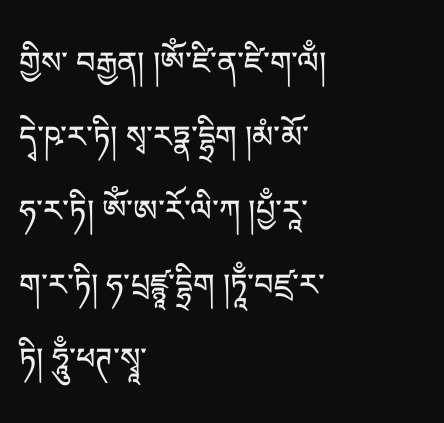གྱིས་ བརྒྱན། །ༀ་ཛི་ན་ཛི་ག་ལྃ། དྭེ་ཥ་ར་ཏི། སྭ་རཏྣ་དྷྲིག །མཾ་མོ་ཧ་ར་ཏི། ༀ་ཨ་རོ་ལི་ཀ །པྱྃ་རཱ་ག་ར་ཏི། ཧ་པྲཛྙཱ་དྷྲིག །ཏཱྃ་བཛྲ་ར་ཏི། ཧཱུྃ་ཕཊ་སྭཱ་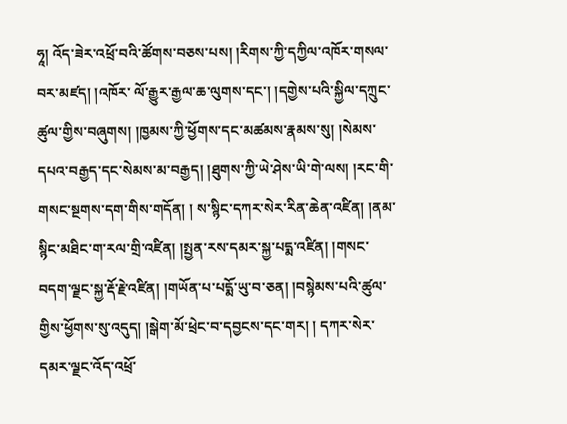ཧཱ། འོད་ཟེར་འཕྲོ་བའི་ཚོགས་བཅས་པས། །རིགས་ཀྱི་དཀྱིལ་འཁོར་གསལ་བར་མཛད། །འཁོར་ ལོ་རྒྱུར་རྒྱལ་ཆ་ལུགས་དང་། །དགྱེས་པའི་སྐྱིལ་དཀྲུང་ཚུལ་གྱིས་བཞུགས། །ཁྱམས་ཀྱི་ཕྱོགས་དང་མཚམས་རྣམས་སུ། །སེམས་དཔའ་བརྒྱད་དང་སེམས་མ་བརྒྱད། །ཐུགས་ཀྱི་ཡེ་ཤེས་ཡི་གེ་ལས། །རང་གི་གསང་སྔགས་དག་གིས་གདོན། ། ས་སྙིང་དཀར་སེར་རིན་ཆེན་འཛིན། །ནམ་སྙིང་མཐིང་ག་རལ་གྲི་འཛིན། །སྤྱན་རས་དམར་སྐྱ་པདྨ་འཛིན། །གསང་བདག་ལྗང་སྐྱ་རྡོ་རྗེ་འཛིན། །གཡོན་པ་པདྨོ་ཡུ་བ་ཅན། །བསྙེམས་པའི་ཚུལ་གྱིས་ཕྱོགས་སུ་འདུད། །སྒེག་མོ་ཕྲེང་བ་དབྱངས་དང་གར། ། དཀར་སེར་དམར་ལྗང་འོད་འཕྲོ་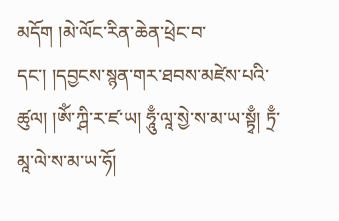མདོག །མེ་ལོང་རིན་ཆེན་ཕྲེང་བ་དང་། །དབྱངས་སྙན་གར་ཐབས་མཛེས་པའི་ཚུལ། །ཨོཾ་ཀྴི་ར་ཛ་ཡ། ཧཱུྃ་ལཱ་སྱེ་ས་མ་ཡ་སྟྭྃ། ཏྲྃ་མཱ་ལེ་ས་མ་ཡ་ཧོ།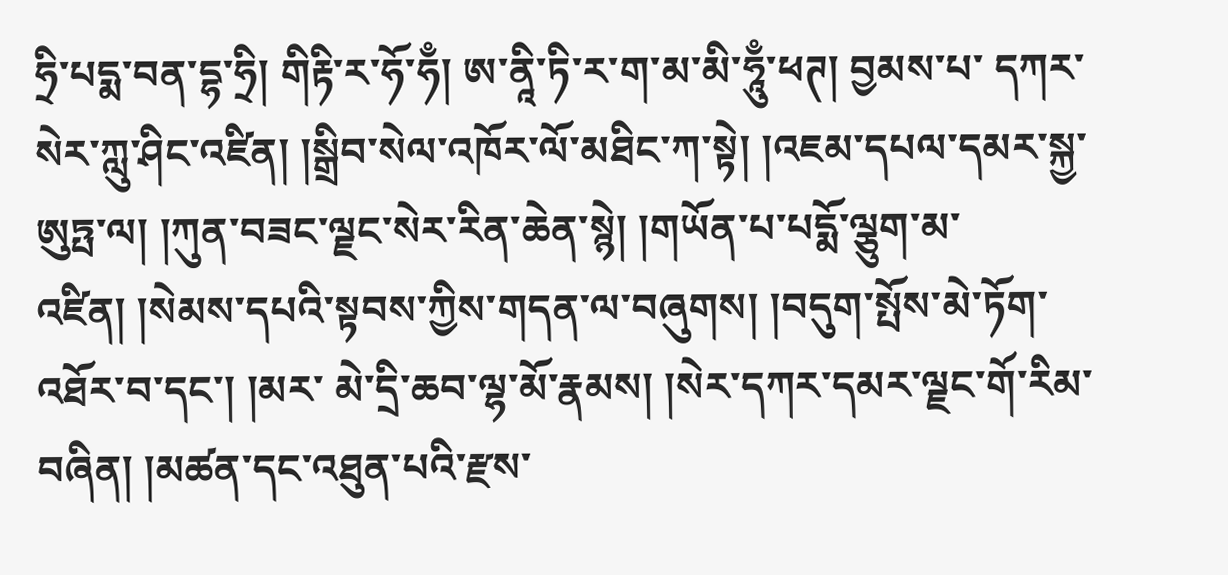ཧྲི་པདྨ་བན་དྷ་ཧྲི། གིརྟི་ར་ཧོ་ཧྃ། ཨ་ནཱི་ཏི་ར་ག་མ་མི་ཧཱུྃ་ཕཊ། བྱམས་པ་ དཀར་སེར་ཀླུ་ཤིང་འཛིན། །སྒྲིབ་སེལ་འཁོར་ལོ་མཐིང་ཀ་སྟེ། །འཇམ་དཔལ་དམར་སྐྱ་ཨུཏྤ་ལ། །ཀུན་བཟང་ལྗང་སེར་རིན་ཆེན་སྙེ། །གཡོན་པ་པདྨོ་ལྕུག་མ་འཛིན། །སེམས་དཔའི་སྟབས་ཀྱིས་གདན་ལ་བཞུགས། །བདུག་སྤོས་མེ་ཏོག་འཐོར་བ་དང་། །མར་ མེ་དྲི་ཆབ་ལྷ་མོ་རྣམས། །སེར་དཀར་དམར་ལྗང་གོ་རིམ་བཞིན། །མཚན་དང་འཐུན་པའི་རྫས་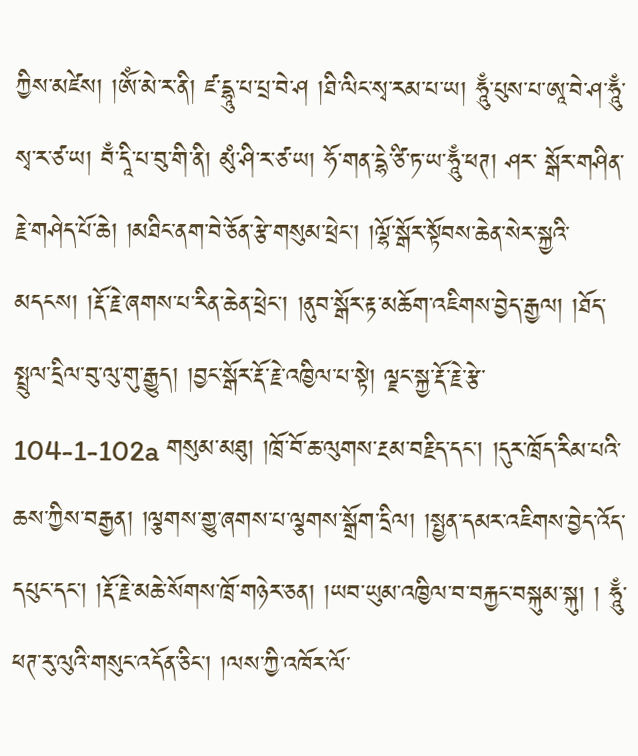ཀྱིས་མཛེས། །ༀ་མེ་ར་ནི། ཛ་དྷཱུ་པ་པྲ་བེ་ཤ །ཐི་ལིང་སྭ་རམ་པ་ཡ། ཧཱུྃ་པུས་པ་ཨཱ་བེ་ཤ་ཧཱུྃ་སྭ་ར་ཙ་ཡ། བྃ་དཱི་པ་བུ་གི་ནི། མུཾ་ཤི་ར་ཙ་ཡ། ཧོ་གན་དྷེ་ཙི་ཏ་ཡ་ཧཱུྃ་ཕཊ། ཤར་ སྒོར་གཤིན་རྗེ་གཤེད་པོ་ཆེ། །མཐིང་ནག་བེ་ཅོན་རྩེ་གསུམ་ཕྲེང་། །ལྷོ་སྒོར་སྟོབས་ཆེན་སེར་སྐྱའི་མདངས། །རྡོ་རྗེ་ཞགས་པ་རིན་ཆེན་ཕྲེང་། །ནུབ་སྒོར་རྟ་མཆོག་འཇིགས་བྱེད་རྒྱལ། །ཐོད་སྤྲུལ་དྲིལ་བུ་ལུ་གུ་རྒྱུད། །བྱང་སྒོར་རྡོ་རྗེ་འཁྱིལ་པ་སྟེ། ལྗང་སྐྱ་རྡོ་རྗེ་རྩེ་ 104-1-102a གསུམ་མཐུ། །ཁྲོ་བོ་ཆ་ལུགས་རྔམ་བརྗིད་དང་། །དུར་ཁྲོད་རིམ་པའི་ཆས་ཀྱིས་བརྒྱན། །ལྕགས་གྱུ་ཞགས་པ་ལྕགས་སྒྲོག་དྲིལ། །སྤྱན་དམར་འཇིགས་བྱེད་འོད་དཔུང་དང་། །རྡོ་རྗེ་མཆེ་སོགས་ཁྲོ་གཉེར་ཅན། །ཡབ་ཡུམ་འཁྱིལ་བ་བརྐྱང་བསྐུམ་སྐུ། ། ཧཱུྃ་ཕཊ་རུ་ལུའི་གསུང་འདོན་ཅིང་། །ལས་ཀྱི་འཁོར་ལོ་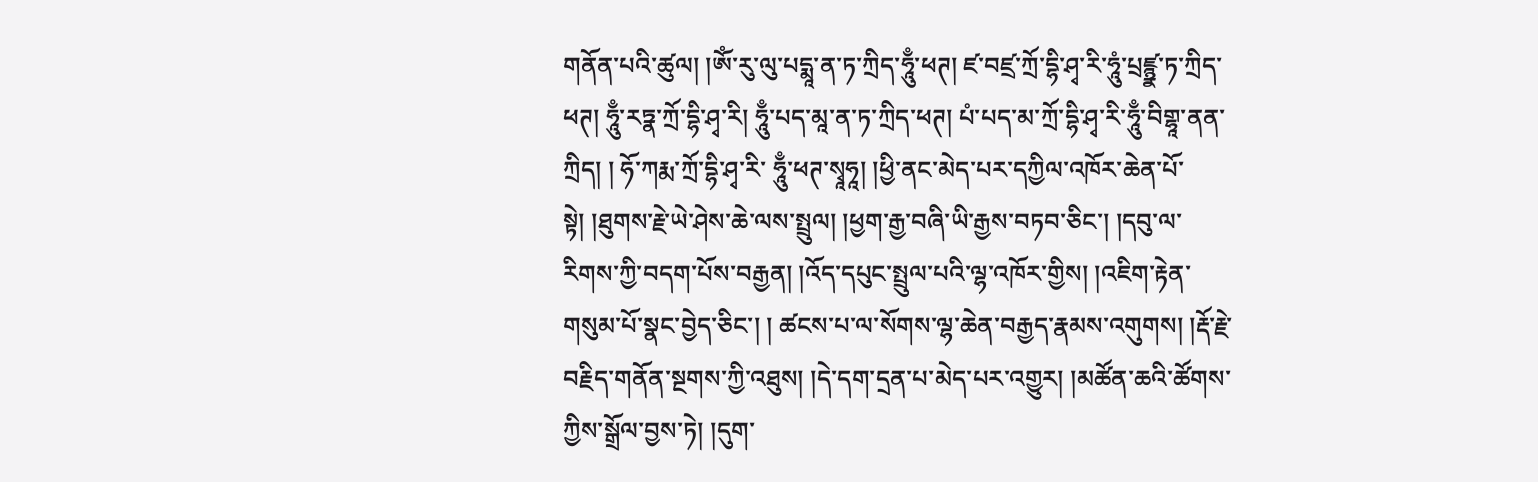གནོན་པའི་ཚུལ། །ༀ་རུ་ལུ་པདྨཱ་ན་ཏ་ཀྲིད་ཧཱུྃ་ཕཊ། ཛ་བཛྲ་ཀྲོ་དྷི་ཤྭ་རི་ཧཱུཾ་པྲཛྙྣ་ཏ་ཀྲིད་ཕཊ། ཧཱུྃ་རཏྣ་ཀྲོ་དྷི་ཤྭ་རི། ཧཱུྃ་པད་མཱ་ན་ཏ་ཀྲིད་ཕཊ། པཾ་པད་མ་ཀྲོ་དྷི་ཤྭ་རི་ཧཱུྃ་བིགྷཱ་ནན་ཀྲིད། ། ཧོ་ཀརྨ་ཀྲོ་དྷི་ཤྭ་རི་ ཧཱུྃ་ཕཊ་སྭཱཧཱ། །ཕྱི་ནང་མེད་པར་དཀྱིལ་འཁོར་ཆེན་པོ་སྟེ། །ཐུགས་རྗེ་ཡེ་ཤེས་ཆེ་ལས་སྤྲུལ། །ཕྱག་རྒྱ་བཞི་ཡི་རྒྱས་བཏབ་ཅིང་། །དབུ་ལ་རིགས་ཀྱི་བདག་པོས་བརྒྱན། །འོད་དཔུང་སྤྲུལ་པའི་ལྷ་འཁོར་གྱིས། །འཇིག་རྟེན་གསུམ་པོ་སྣང་བྱེད་ཅིང་། ། ཚངས་པ་ལ་སོགས་ལྷ་ཆེན་བརྒྱད་རྣམས་འགུགས། །རྡོ་རྗེ་བརྗིད་གནོན་སྔགས་ཀྱི་འཐུས། །དེ་དག་དྲན་པ་མེད་པར་འགྱུར། །མཚོན་ཆའི་ཚོགས་ཀྱིས་སྒྲོལ་བྱས་ཏེ། །དུག་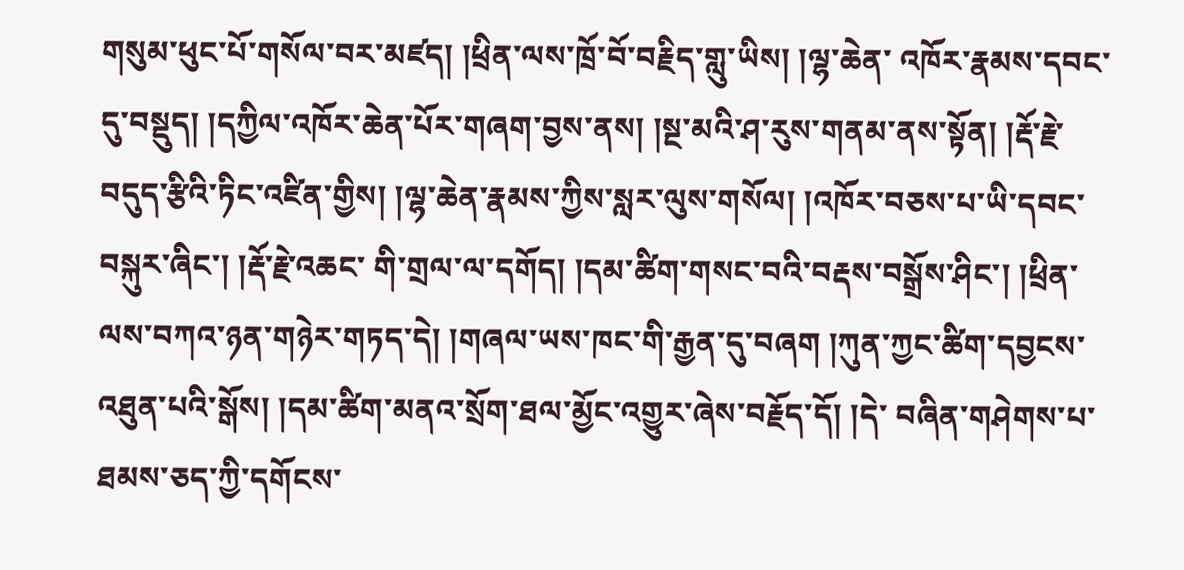གསུམ་ཕུང་པོ་གསོལ་བར་མཛད། །ཕྲིན་ལས་ཁྲོ་བོ་བརྗིད་གླུ་ཡིས། །ལྷ་ཆེན་ འཁོར་རྣམས་དབང་དུ་བསྡུད། །དཀྱིལ་འཁོར་ཆེན་པོར་གཞག་བྱས་ནས། །སྔ་མའི་ཤ་རུས་གནམ་ནས་སྟོན། །རྡོ་རྗེ་བདུད་རྩིའི་ཏིང་འཛིན་གྱིས། །ལྷ་ཆེན་རྣམས་ཀྱིས་སླར་ལུས་གསོལ། །འཁོར་བཅས་པ་ཡི་དབང་བསྐུར་ཞིང་། །རྡོ་རྗེ་འཆང་ གི་གྲལ་ལ་དགོད། །དམ་ཚིག་གསང་བའི་བརྡས་བསྒྲོས་ཤིང་། །ཕྲིན་ལས་བཀའ་ཉན་གཉེར་གཏད་དེ། །གཞལ་ཡས་ཁང་གི་རྒྱན་དུ་བཞག །ཀུན་ཀྱང་ཚིག་དབྱངས་འཐུན་པའི་སྒོས། །དམ་ཚིག་མནའ་སྲོག་ཐལ་མྱོང་འགྱུར་ཞེས་བརྗོད་དོ། །དེ་ བཞིན་གཤེགས་པ་ཐམས་ཅད་ཀྱི་དགོངས་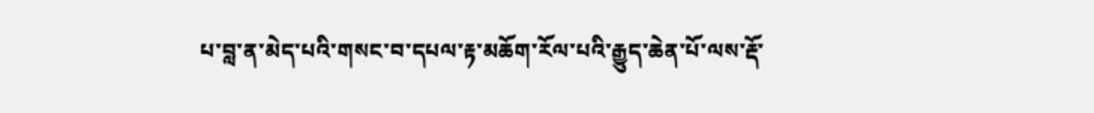པ་བླ་ན་མེད་པའི་གསང་བ་དཔལ་རྟ་མཆོག་རོལ་པའི་རྒྱུད་ཆེན་པོ་ལས་རྡོ་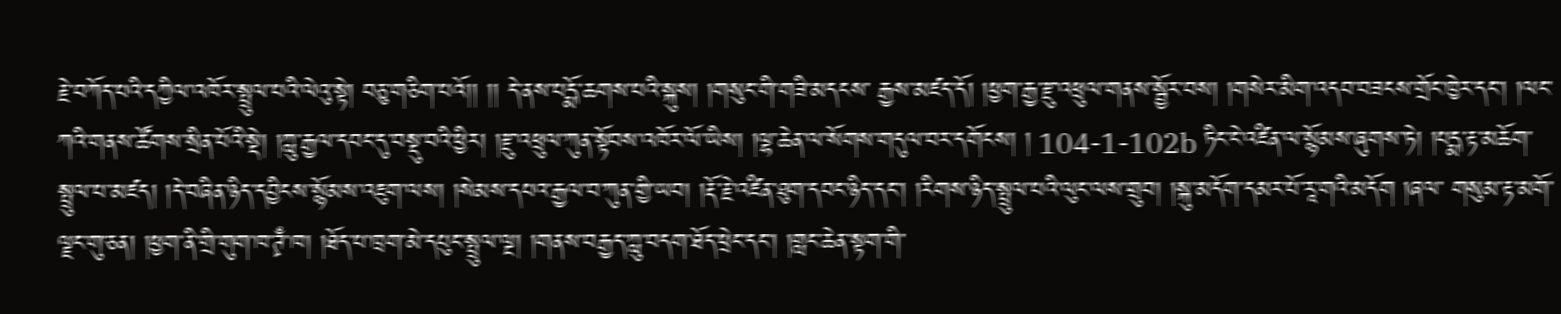རྗེ་བཀོད་པའི་དཀྱིལ་འཁོར་སྤྲུལ་པའི་ལེའུ་སྟེ། བཅུ་གཅིག་པའོ།། །། དེ་ནས་པདྨོ་ཆགས་པའི་སྐུས། །གསུང་གི་གཟི་མདངས་ རྒྱས་མཛད་དོ། །ཕྱག་རྒྱ་རྫུ་འཕྲུལ་གནས་སྦྱོར་བས། །གསེར་མིག་འདབ་བཟངས་གྲོང་ཁྱེར་དང་། །ལང་ཀའི་གནས་ཚོགས་སྲིན་པོའི་སྡེ། །ཀླུ་རྒྱལ་དབང་དུ་བསྡུ་བའི་ཕྱིར། །རྫུ་འཕྲུལ་ཀུན་སྟོབས་འཁོར་ལོ་ཡིས། །ལྷ་ཆེན་ལ་སོགས་གདུལ་བར་དགོངས། ། 104-1-102b ཏིང་ངེ་འཛིན་ལ་སྙོམས་ཞུགས་ཏེ། །པདྨ་རྟ་མཆོག་སྤྲུལ་པ་མཛད། །དེ་བཞིན་ཉིད་དབྱིངས་སྙོམས་འཇུག་ལས། །སེམས་དཔའ་རྒྱལ་བ་ཀུན་གྱི་ཡབ། །རྡོ་རྗེ་འཛིན་ཐུག་དབང་ཉིད་དང་། །རིགས་ཉིད་སྤྲུལ་པའི་ལུང་ལས་གྲུབ། །སྐུ་མདོག་དམར་པོ་རཱ་གའི་མདོག །ཞལ་ གསུམ་རྟ་མགོ་ལྗང་གུ་ཅན། །ཕྱག་ནི་གྲི་གུག་ཁ་ཊྭྃ་ཁ། །ཐོད་པ་ཁྲག་མེ་དཔུང་སྤྲུལ་ལྔ། །གནས་བརྒྱད་ཀླུ་བདག་ཐོད་ཕྲེང་དང་། །གླང་ཆེན་སྟག་གི་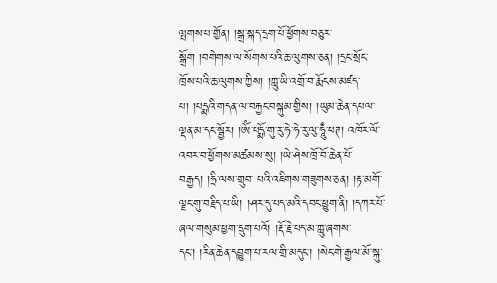ལྤགས་པ་གྱོན། །སྒྲ་སྐད་དྲག་པོ་ཕྱོགས་བཅུར་སྒྲོག །བགེགས་ལ་སོགས་པའི་ཆ་ལུགས་ཅན། །དྲང་སྲོང་ ཁྲོས་པའི་ཆ་ལུགས་ཀྱིས། །ཀླུ་ཡི་འགྲོ་བ་རྨོངས་མཛད་པ། །པདྨའི་གདན་ལ་བརྐྱང་བསྐུམ་གྱིས། །ཡུམ་ཆེན་དཔལ་ལྡན་མ་དང་སྦྱོར། །ༀ་པདྨོ་གུ་རུ་ཧེ་ཧེ་རུ་ལུ་ཧཱུྃ་ཕཊ། འཁོར་ལོ་འབར་བ་ཕྱོགས་མཚམས་སུ། །ཡེ་ཤེས་ཁྲོ་བོ་ཆེན་པོ་བརྒྱད། །ཧྲི་ལས་གྲུབ་ པའི་འཇིགས་གཟུགས་ཅན། །རྟ་མགོ་ལྗང་གུ་བརྗིད་པ་ཡི། །ཤར་དུ་པད་མའི་དབང་ཕྱུག་ནི། །དཀར་པོ་ཞལ་གསུམ་ཕྱག་དྲུག་པའོ། །རྡོ་རྗེ་པད་མ་ཀླུ་ཞགས་དང་། །རིན་ཆེན་དབྱུག་པ་རལ་གྲི་མདུང་། །སེང་གེ་རྒྱལ་མོ་སྐུ་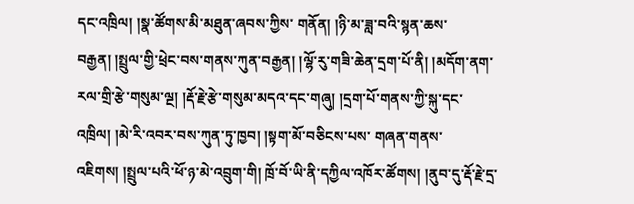དང་འཁྲིལ། །སྣ་ཚོགས་མི་མཐུན་ཞབས་ཀྱིས་ གནོན། །ཉི་མ་ཟླ་བའི་སྙན་ཆས་བརྒྱན། །སྤྲུལ་གྱི་ཕྲེང་བས་གནས་ཀུན་བརྒྱན། །ལྷོ་རུ་གཟི་ཆེན་དྲག་པོ་ནི། །མདོག་ནག་རལ་གྲི་རྩེ་གསུམ་ལྔ། །རྡོ་རྗེ་རྩེ་གསུམ་མདའ་དང་གཞུ། །དྲག་པོ་གནས་ཀྱི་སྐུ་དང་འཁྲིལ། །མེ་རི་འབར་བས་ཀུན་ཏུ་ཁྱབ། །སྟག་མོ་བཅིངས་པས་ གཞན་གནས་འཇིགས། །སྤྲུལ་པའི་ཕོ་ཉ་མེ་འབྲུག་གི། ཁྲོ་བོ་ཡི་ནི་དཀྱིལ་འཁོར་ཚོགས། །ནུབ་དུ་རྡོ་རྗེ་དྲ་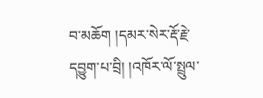བ་མཆོག །དམར་སེར་རྡོ་རྗེ་དབྱུག་པ་བྲི། །འཁོར་ལོ་སྤྲུལ་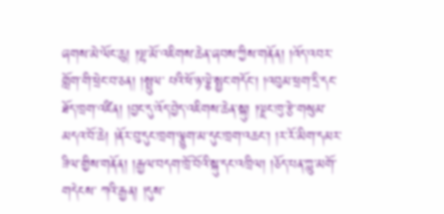ཞགས་མེ་ལོང་ཆུ། །ལྷ་མོ་འཇིགས་ཆེན་ཞབས་ཀྱིས་གནོན། །འོད་འབར་གློག་གི་ཕྲེང་བ་ཅན། །སྤྲུལ་ པའི་ཕོ་ཉ་ལྕེ་སྤྱང་གདོང་། །འབུམ་ཕྲག་དྲི་དང་ཐོད་ཁྲག་འཛིན། །བྱང་དུ་འོད་བྱེད་འཇིགས་ཆེན་སྐུ། །ལྗང་ཁུ་རྩེ་གསུམ་མདའ་བོ་ཆེ། །ནོར་བུ་དུང་ཁྲག་ལྕུག་མ་དུང་ཁྲག་འཆང་། །ར་རོ་མིག་དམར་ཟིལ་གྱིས་གནོན། །རྒྱལ་བདག་ཁྲོ་བོའི་སྐུ་དང་འཁྲིལ། །ཅོད་པན་ཀླུ་མགོ་གདེངས་ ཀའི་རྒྱན། །དུས་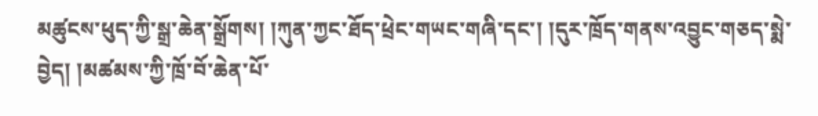མཚུངས་ཕུད་ཀྱི་སྒྲ་ཆེན་སྒྲོགས། །ཀུན་ཀྱང་ཐོད་ཕྲེང་གཡང་གཞི་དང་། །དུར་ཁྲོད་གནས་འབྱུང་གཅད་སྨེ་བྱེད། །མཚམས་ཀྱི་ཁྲོ་བོ་ཆེན་པོ་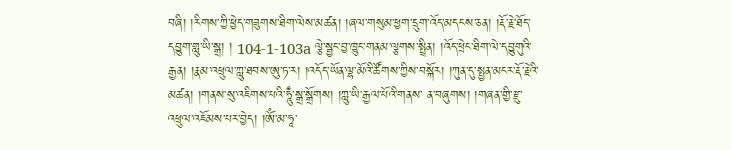བཞི། །རིགས་ཀྱི་ཕྱེད་གཟུགས་ཐིག་ལེས་མཚན། །ཞལ་གསུམ་ཕྱག་དྲུག་འོད་མདངས་ཅན། །རྡོ་རྗེ་ཐོད་དབྱུག་གླུ་ཡི་སྒྲ། ། 104-1-103a ལྕེ་སྦྱང་བྱ་ཁྱུང་གནམ་ལྕགས་སྤྲིན། །འོད་ཕྲེང་ཐིག་ལེ་དབྱུགུའི་རྒྱན། །རྣམ་འཕྲུལ་ཀླུ་ཐབས་ཨུ་ཏ་ར། །འདོད་ཡོན་ལྷ་མོའི་ཚོགས་ཀྱིས་བསྐོར། །ཀུན་དུ་སྤྱན་མངར་རྡོ་རྗེའི་མཚན། །གནས་སུ་འཇིགས་པའི་ཧཱུྃ་སྒྲ་སྒྲོགས། །ཀླུ་ཡི་རྒྱལ་པོའི་གནས་ ན་བཞུགས། །གཞན་གྱི་རྫུ་འཕྲུལ་འཇོམས་པར་བྱེད། །ༀ་མ་ཧཱ་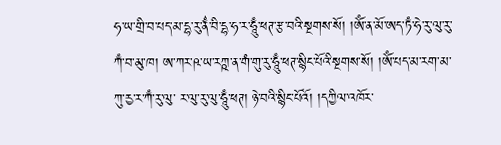ཧ་ཡ་གྲི་བ་པད་མ་དྷ་རུ་ནྂ་བི་དྷ་ཧ་ར་ཧཱུྃ་ཕཊ་རྩ་བའི་སྔགས་སོ། །ཨོཾ་ན་མོ་ཨད་ཏྃ་ཧེ་རུ་ལུ་རུ་ཀྃ་བ་མུ་ཁ། ཨ་ཀར་ཥ་ཡ་རཀྵ་ན་གཾ་གུ་རུ་ཧཱུྃ་ཕཊ་སྙིང་པོའི་སྔགས་སོ། །ཨོཾ་པད་མ་རག་མ་ཀུ་རྱ་ར་ཀྃ་རུ་ལུ་ ར་ལུ་རུ་ལུ་ཧཱུྃ་ཕཊ། ཉེ་བའི་སྙིང་པོའོ། །དཀྱིལ་འཁོར་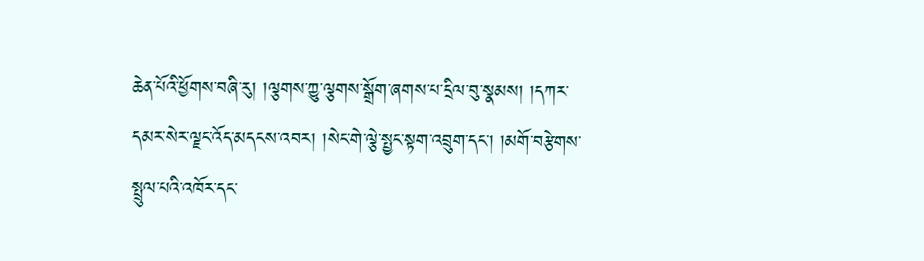ཆེན་པོའི་ཕྱོགས་བཞི་རུ། །ལྕགས་ཀྱུ་ལྕགས་སྒྲོག་ཞགས་པ་དྲིལ་བུ་སྣམས། །དཀར་དམར་སེར་ལྗང་འོད་མདངས་འབར། །སེང་གེ་ལྕེ་སྤྱང་སྟག་འབྲུག་དང་། །མགོ་བརྩེགས་སྤྲུལ་པའི་འཁོར་དང་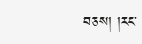བཅས། །རང་